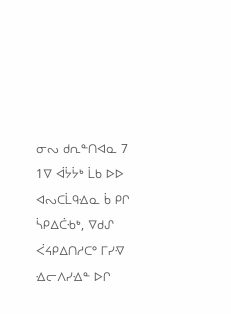ᓂᔓ ᑯᕆᓐᑎᐊᓇ 7
1ᐁ ᐋᔮᔮᒃ ᒫᑲ ᐅᐅ ᐊᔓᑕᒫᑫᐎᓇ ᑳ ᑭᒋ ᓵᑭᐃᑖᑾᒃ, ᐁᑯᔑ ᐹᔦᑭᐃᑎᓱᑕᐤ ᒥᓯᐌ ᐎᓕᐱᓯᐎᓐ ᐅᒋ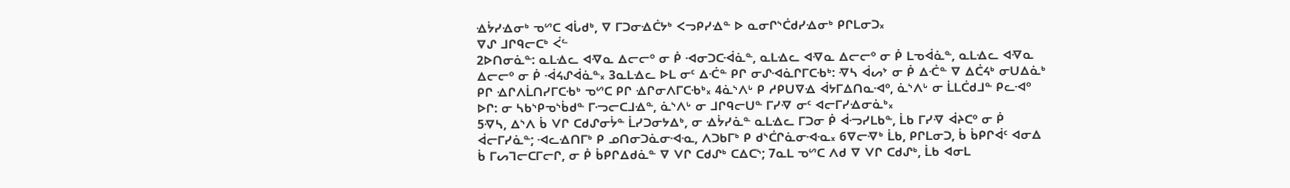ᐎᔮᓯᐎᓂᒃ ᓀᔥᑕ ᐊᒑᑯᒃ, ᐁ ᒥᑐᓂᐎᑖᔭᒃ ᐸᓓᑭᓯᐎᓐ ᐅ ᓇᓂᒋᔅᑖᑯᓯᐎᓂᒃ ᑭᒋᒪᓂᑐ᙮
ᐁᔑ ᒧᒋᑫᓕᑕᒃ ᐹᓪ
2ᐅᑎᓂᓈᓐ: ᓇᒪᐎᓚ ᐊᐌᓇ ᐃᓕᓕᐤ ᓂ ᑮ ᐗᓂᑐᑕᐙᓈᓐ, ᓇᒪᐎᓚ ᐊᐌᓇ ᐃᓕᓕᐤ ᓂ ᑮ ᒪᓀᐋᓈᓐ, ᓇᒪᐎᓚ ᐊᐌᓇ ᐃᓕᓕᐤ ᓂ ᑮ ᐙᔦᔑᐋᓈᓐ᙮ 3ᓇᒪᐎᓚ ᐅᒪ ᓂᑦ ᐃᑣᓐ ᑭᒋ ᓂᔑᐗᓈᒋᒥᑕᑾᒃ: ᐌᓴ ᐋᔕᔾ ᓂ ᑮ ᐃᑣᓐ ᐁ ᐃᑖᔦᒃ ᓂᑌᐃᓈᒃ ᑭᒋ ᐎᒋᐱᒫᑎᓯᒥᑕᑾᒃ ᓀᔥᑕ ᑭᒋ ᐎᒋᓂᐱᒥᑕᑾᒃ᙮ 4ᓈᔅᐱᒡ ᑭ ᓱᑭᑌᐁᐎ ᐋᔭᒥᐃᑎᓇᐗᐤ, ᓈᔅᐱᒡ ᓂ ᒫᒪᑖᑯᒧᓐ ᑭᓚᐗᐤ ᐅᒋ: ᓂ ᓴᑲᔅᑭᓀᔅᑳᑯᓐ ᒥᓜᓕᑕᒧᐎᓐ, ᓈᔅᐱᒡ ᓂ ᒧᒋᑫᓕᑌᓐ ᒥᓯᐌ ᓂᑦ ᐊᓕᒥᓯᐎᓂᓈᒃ᙮
5ᐌᓴ, ᐃᔅᐱ ᑳ ᐯᒋ ᑕᑯᔑᓂᔮᓐ ᒫᓯᑐᓂᔭᐃᒃ, ᓂ ᐎᔮᓯᓈᓐ ᓇᒪᐎᓚ ᒥᑐᓂ ᑮ ᐋᓜᓯᒪᑲᓐ, ᒫᑲ ᒥᓯᐌ ᐋᔨᑕᐤ ᓂ ᑮ ᐋᓕᒥᓯᓈᓐ; ᐗᓚᐎᑎᒥᒃ ᑭ ᓄᑎᓂᑐᓈᓂᐗᓋ, ᐱᑐᑲᒥᒃ ᑭ ᑯᔅᑖᒋᓈᓂᐗᓋ᙮ 6ᐁᓕᐌᒃ ᒫᑲ, ᑭᒋᒪᓂᑐ, ᑳ ᑳᑭᒋᐋᑦ ᐊᓂᐃ ᑳ ᒥᔕᒣᓕᑕᒥᓕᒋ, ᓂ ᑮ ᑳᑭᒋᐃᑯᓈᓐ ᐁ ᐯᒋ ᑕᑯᔑᒃ ᑕᐃᑕᔅ; 7ᓇᒪ ᓀᔥᑕ ᐱᑯ ᐁ ᐯᒋ ᑕᑯᔑᒃ, ᒫᑲ ᐊᓂᒪ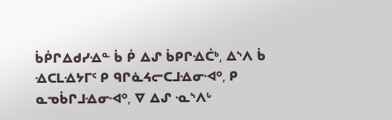ᑳᑮᒋᐃᑯᓯᐎᓐ ᑳ ᑮ ᐃᔑ ᑳᑭᒋᐎᑖᒃ, ᐃᔅᐱ ᑳ ᐎᑕᒪᐎᔭᒥᑦ ᑭ ᑫᒋᓈᔦᓕᑕᒧᐎᓂᐗᐤ, ᑭ ᓇᓀᑳᒋᒧᐎᓂᐗᐤ, ᐁ ᐃᔑ ᓋᔅᐱᒡ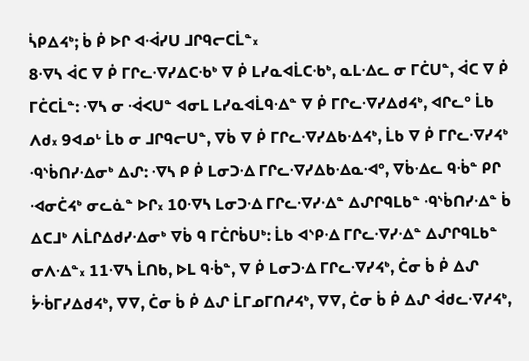ᓵᑭᐃᔦᒃ; ᑳ ᑮ ᐅᒋ ᐊᐙᓯᑌ ᒧᒋᑫᓕᑕᒫᓐ᙮
8ᐌᓴ ᐋᑕ ᐁ ᑮ ᒥᒋᓚᐌᓯᐃᑕᑾᒃ ᐁ ᑮ ᒪᓯᓇᐊᒫᑕᑾᒃ, ᓇᒪᐎᓚ ᓂ ᒥᑖᑌᓐ, ᐋᑕ ᐁ ᑮ ᒥᑖᑕᒫᓐ: ᐌᓴ ᓂ ᐙᐸᑌᓐ ᐊᓂᒪ ᒪᓯᓇᐊᒫᑫᐎᓐ ᐁ ᑮ ᒥᒋᓚᐌᓯᐃᑯᔦᒃ, ᐊᒋᓚᐤ ᒫᑲ ᐱᑯ᙮ 9ᐊᓄᒡ ᒫᑲ ᓂ ᒧᒋᑫᓕᑌᓐ, ᐁᑳ ᐁ ᑮ ᒥᒋᓚᐌᓯᐃᑲᐎᔦᒃ, ᒫᑲ ᐁ ᑮ ᒥᒋᓚᐌᓯᔦᒃ ᑴᔅᑳᑎᓯᐎᓂᒃ ᐃᔑ: ᐌᓴ ᑭ ᑮ ᒪᓂᑐᐎ ᒥᒋᓚᐌᓯᐃᑲᐎᓇᐗᐤ, ᐁᑳᐎᓚ ᑫᒀᓐ ᑭᒋ ᐗᓂᑖᔦᒃ ᓂᓚᓈᓐ ᐅᒋ᙮ 10ᐌᓴ ᒪᓂᑐᐎ ᒥᒋᓚᐌᓯᐎᓐ ᐃᔑᒋᑫᒪᑲᓐ ᑴᔅᑳᑎᓯᐎᓐ ᑳ ᐃᑕᒧᒃ ᐱᒫᒋᐃᑯᓯᐎᓂᒃ ᐁᑳ ᑫ ᒥᑖᒋᑳᑌᒃ: ᒫᑲ ᐊᔅᑭᐎ ᒥᒋᓚᐌᓯᐎᓐ ᐃᔑᒋᑫᒪᑲᓐ ᓂᐱᐎᓐ᙮ 11ᐌᓴ ᒫᑎᑲ, ᐅᒪ ᑫᒀᓐ, ᐁ ᑮ ᒪᓂᑐᐎ ᒥᒋᓚᐌᓯᔦᒃ, ᑖᓂ ᑳ ᑮ ᐃᔑ ᔮᒀᒥᓯᐃᑯᔦᒃ, ᐁᐁ, ᑖᓂ ᑳ ᑮ ᐃᔑ ᒫᒥᓄᒥᑎᓱᔦᒃ, ᐁᐁ, ᑖᓂ ᑳ ᑮ ᐃᔑ ᐋᑯᓚᐌᓱᔦᒃ,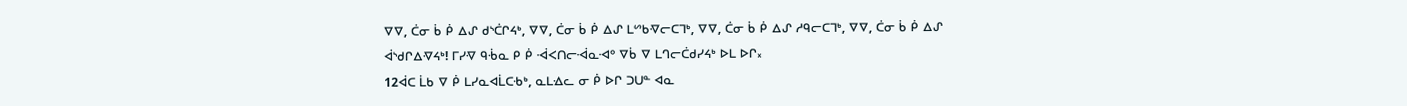ᐁᐁ, ᑖᓂ ᑳ ᑮ ᐃᔑ ᑯᔅᑖᒋᔦᒃ, ᐁᐁ, ᑖᓂ ᑳ ᑮ ᐃᔑ ᒪᔥᑲᐌᓕᑕᒣᒃ, ᐁᐁ, ᑖᓂ ᑳ ᑮ ᐃᔑ ᓱᑫᓕᑕᒣᒃ, ᐁᐁ, ᑖᓂ ᑳ ᑮ ᐃᔑ ᐋᔅᑯᒋᐃᐌᔦᒃ! ᒥᓯᐌ ᑫᒀᓇ ᑭ ᑮ ᐙᐸᑎᓕᐙᓇᐗᐤ ᐁᑳ ᐁ ᒪᒉᓕᑖᑯᓯᔦᒃ ᐅᒪ ᐅᒋ᙮
12ᐋᑕ ᒫᑲ ᐁ ᑮ ᒪᓯᓇᐊᒫᑕᑾᒃ, ᓇᒪᐎᓚ ᓂ ᑮ ᐅᒋ ᑐᑌᓐ ᐊᓇ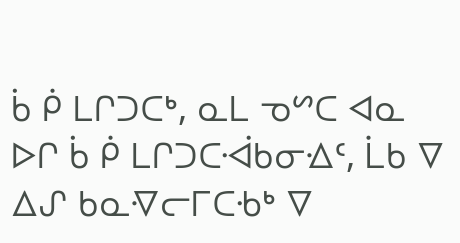ᑳ ᑮ ᒪᒋᑐᑕᒃ, ᓇᒪ ᓀᔥᑕ ᐊᓇ ᐅᒋ ᑳ ᑮ ᒪᒋᑐᑕᐙᑲᓂᐎᑦ, ᒫᑲ ᐁ ᐃᔑ ᑲᓇᐌᓕᒥᑕᑾᒃ ᐁ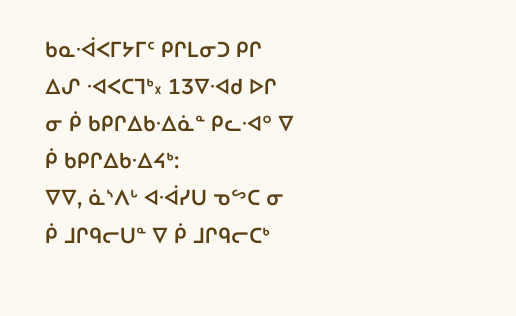ᑲᓇᐙᐸᒥᔭᒥᑦ ᑭᒋᒪᓂᑐ ᑭᒋ ᐃᔑ ᐗᐸᑕᒣᒃ᙮ 13ᐁᐗᑯ ᐅᒋ ᓂ ᑮ ᑲᑭᒋᐃᑲᐎᓈᓐ ᑭᓚᐗᐤ ᐁ ᑮ ᑲᑭᒋᐃᑲᐎᔦᒃ:
ᐁᐁ, ᓈᔅᐱᒡ ᐊᐙᓯᑌ ᓀᔥᑕ ᓂ ᑮ ᒧᒋᑫᓕᑌᓐ ᐁ ᑮ ᒧᒋᑫᓕᑕᒃ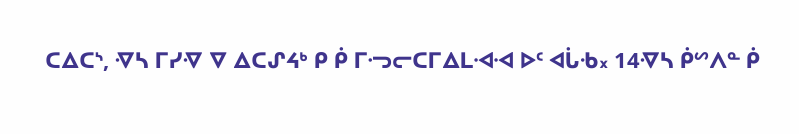ᑕᐃᑕᔅ, ᐌᓴ ᒥᓯᐌ ᐁ ᐃᑕᔑᔦᒃ ᑭ ᑮ ᒥᓜᓕᑕᒥᐃᒪᐗᐗ ᐅᑦ ᐊᒑᑾ᙮ 14ᐌᓴ ᑮᔥᐱᓐ ᑮ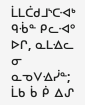ᒫᒪᑖᑯᒧᔅᑕᐗᒃ ᑫᒀᓐ ᑭᓚᐗᐤ ᐅᒋ, ᓇᒪᐎᓚ ᓂ ᓇᓀᐯᐎᓰᓐ; ᒫᑲ ᑳ ᑮ ᐃᔑ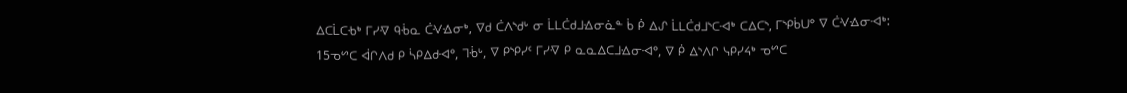ᐃᑕᒫᑕᑾᒃ ᒥᓯᐌ ᑫᒀᓇ ᑖᐺᐎᓂᒃ, ᐁᑯ ᑖᐱᔅᑯᒡ ᓂ ᒫᒪᑖᑯᒧᐎᓂᓈᓐ ᑳ ᑮ ᐃᔑ ᒫᒪᑖᑯᒧᔅᑕᐗᒃ ᑕᐃᑕᔅ, ᒥᔅᑭᑳᑌᐤ ᐁ ᑖᐺᐎᓂᐗᒃ: 15ᓀᔥᑕ ᐋᒋᐱᑯ ᑭ ᓵᑭᐃᑯᐗᐤ, ᒣᒀᒡ, ᐁ ᑭᔅᑭᓯᑦ ᒥᓯᐌ ᑭ ᓇᓇᐃᑕᒧᐎᓂᐗᐤ, ᐁ ᑮ ᐃᔅᐱᒋ ᓭᑭᓯᔦᒃ ᓀᔥᑕ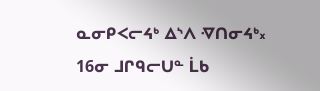ᓇᓂᑭᐸᓕᔦᒃ ᐃᔅᐱ ᐌᑎᓂᔦᒃ᙮ 16ᓂ ᒧᒋᑫᓕᑌᓐ ᒫᑲ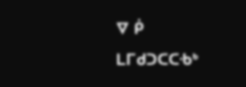ᐁ ᑮ ᒪᒥᑯᑐᑕᑕᑾᒃ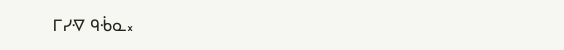ᒥᓯᐌ ᑫᒀᓇ᙮